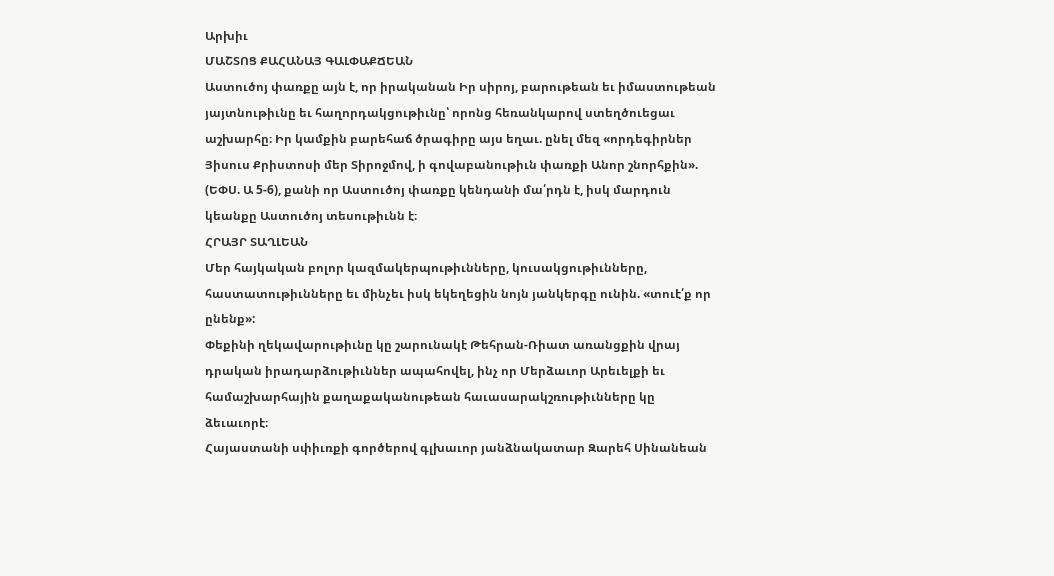Արխիւ
ՄԱՇՏՈՑ ՔԱՀԱՆԱՅ ԳԱԼՓԱՔՃԵԱՆ
Աստուծոյ փառքը այն է, որ իրականան Իր սիրոյ, բարութեան եւ իմաստութեան յայտնութիւնը եւ հաղորդակցութիւնը՝ որոնց հեռանկարով ստեղծուեցաւ աշխարհը։ Իր կամքին բարեհաճ ծրագիրը այս եղաւ. ընել մեզ «որդեգիրներ Յիսուս Քրիստոսի մեր Տիրոջմով, ի գովաբանութիւն փառքի Անոր շնորհքին». (ԵՓՍ. Ա 5-6), քանի որ Աստուծոյ փառքը կենդանի մա՛րդն է, իսկ մարդուն կեանքը Աստուծոյ տեսութիւնն է։
ՀՐԱՅՐ ՏԱՂԼԵԱՆ
Մեր հայկական բոլոր կազմակերպութիւնները, կուսակցութիւնները, հաստատութիւնները եւ մինչեւ իսկ եկեղեցին նոյն յանկերգը ունին. «տուէ՛ք որ ընենք»:
Փեքինի ղեկավարութիւնը կը շարունակէ Թեհրան-Ռիատ առանցքին վրայ դրական իրադարձութիւններ ապահովել, ինչ որ Մերձաւոր Արեւելքի եւ համաշխարհային քաղաքականութեան հաւասարակշռութիւնները կը ձեւաւորէ։
Հայաստանի սփիւռքի գործերով գլխաւոր յանձնակատար Զարեհ Սինանեան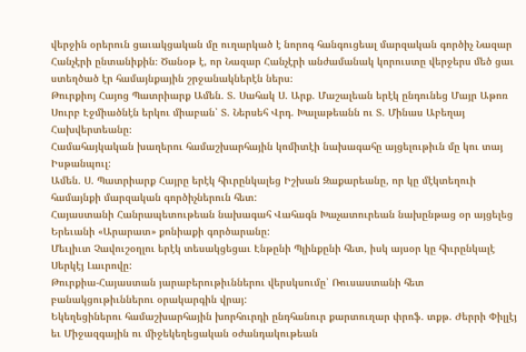վերջին օրերուն ցաւակցական մը ուղարկած է նորոգ հանգուցեալ մարզական գործիչ Նազար Հանչէրի ընտանիքին։ Ծանօթ է, որ Նազար Հանչէրի անժամանակ կորուստը վերջերս մեծ ցաւ ստեղծած էր համայնքային շրջանակներէն ներս։
Թուրքիոյ Հայոց Պատրիարք Ամեն. Տ. Սահակ Ս. Արք. Մաշալեան երէկ ընդունեց Մայր Աթոռ Սուրբ Էջմիածնէն երկու միաբան՝ Տ. Ներսեհ Վրդ. Խալաթեանն ու Տ. Մինաս Աբեղայ Հախվերտեանը։
Համահայկական խաղերու համաշխարհային կոմիտէի նախագահը այցելութիւն մը կու տայ Իսթանպուլ:
Ամեն. Ս. Պատրիարք Հայրը երէկ հիւրընկալեց Իշխան Զաքարեանը, որ կը մէկտեղուի համայնքի մարզական գործիչներուն հետ:
Հայաստանի Հանրապետութեան նախագահ Վահագն Խաչատուրեան նախընթաց օր այցելեց Երեւանի «Արարատ» քոնիաքի գործարանը:
Մեւլիւտ Չավուշօղլու երէկ տեսակցեցաւ Էնթընի Պլինքընի հետ, իսկ այսօր կը հիւրընկալէ Սերկէյ Լաւրովը:
Թուրքիա-Հայաստան յարաբերութիւններու վերսկսումը՝ Ռուսաստանի հետ բանակցութիւններու օրակարգին վրայ:
Եկեղեցիներու համաշխարհային խորհուրդի ընդհանուր քարտուղար փրոֆ. տքթ. Ժերրի Փիլլէյ եւ Միջազգային ու միջեկեղեցական օժանդակութեան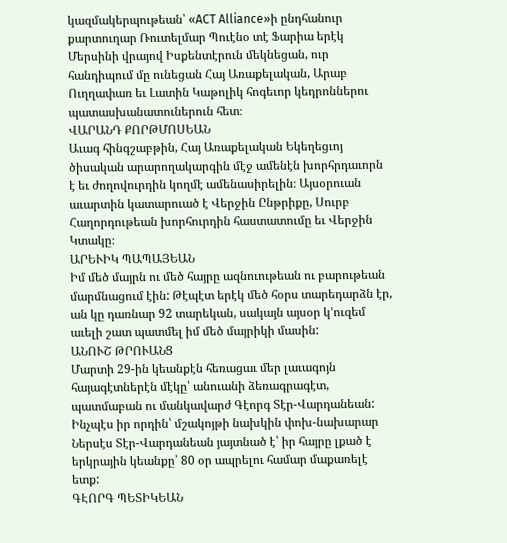կազմակերպութեան՝ «ACT Alliance»ի ընդհանուր քարտուղար Ռուտելմար Պուէնօ տէ Ֆարիա երէկ Մերսինի վրայով Իսքենտէրուն մեկնեցան, ուր հանդիպում մը ունեցան Հայ Առաքելական, Արաբ Ուղղափառ եւ Լատին Կաթոլիկ հոգեւոր կեդրոններու պատասխանատուներուն հետ։
ՎԱՐԱՆԴ ՔՈՐԹՄՈՍԵԱՆ
Աւագ հինգշաբթին, Հայ Առաքելական Եկեղեցւոյ ծիսական արարողակարգին մէջ ամենէն խորհրդաւորն է եւ ժողովուրդին կողմէ ամենասիրելին։ Այսօրուան աւարտին կատարուած է Վերջին Ընթրիքը, Սուրբ Հաղորդութեան խորհուրդին հաստատումը եւ Վերջին Կտակը։
ԱՐԵՒԻԿ ՊԱՊԱՅԵԱՆ
Իմ մեծ մայրն ու մեծ հայրը ազնուութեան ու բարութեան մարմնացում էին: Թէպէտ երէկ մեծ հօրս տարեդարձն էր, ան կը դառնար 92 տարեկան, սակայն այսօր կ՚ուզեմ աւելի շատ պատմել իմ մեծ մայրիկի մասին:
ԱՆՈՒՇ ԹՐՈՒԱՆՑ
Մարտի 29-ին կեանքէն հեռացաւ մեր լաւագոյն հայագէտներէն մէկը՝ անուանի ձեռագրագէտ, պատմաբան ու մանկավարժ Գէորգ Տէր-Վարդանեան:
Ինչպէս իր որդին՝ մշակոյթի նախկին փոխ-նախարար Ներսէս Տէր-Վարդանեան յայտնած է՝ իր հայրը լքած է երկրային կեանքը՝ 80 օր ապրելու համար մաքառելէ ետք:
ԳԷՈՐԳ ՊԵՏԻԿԵԱՆ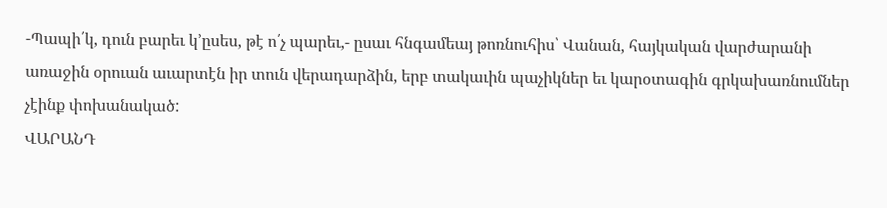-Պապի՛կ, դուն բարեւ կ՚ըսես, թէ ո՛չ պարեւ,- ըսաւ հնգամեայ թոռնուհիս՝ Վանան, հայկական վարժարանի առաջին օրուան աւարտէն իր տուն վերադարձին, երբ տակաւին պաչիկներ եւ կարօտագին գրկախառնումներ չէինք փոխանակած:
ՎԱՐԱՆԴ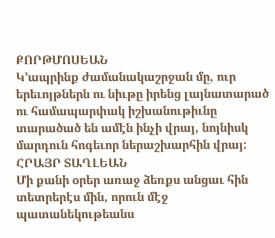ՔՈՐԹՄՈՍԵԱՆ
Կ՚ապրինք ժամանակաշրջան մը, ուր երեւոյթներն ու նիւթը իրենց լայնատարած ու համապարփակ իշխանութիւնը տարածած են ամէն ինչի վրայ, նոյնիսկ մարդուն հոգեւոր ներաշխարհին վրայ:
ՀՐԱՅՐ ՏԱՂԼԵԱՆ
Մի քանի օրեր առաջ ձեռքս անցաւ հին տետրերէս մին, որուն մէջ պատանեկութեանս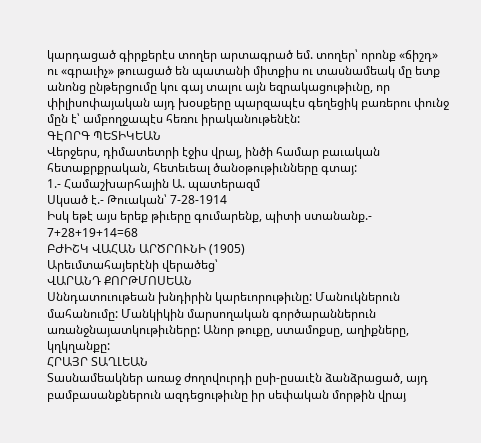կարդացած գիրքերէս տողեր արտագրած եմ. տողեր՝ որոնք «ճիշդ» ու «գրաւիչ» թուացած են պատանի միտքիս ու տասնամեակ մը ետք անոնց ընթերցումը կու գայ տալու այն եզրակացութիւնը, որ փիլիսոփայական այդ խօսքերը պարզապէս գեղեցիկ բառերու փունջ մըն է՝ ամբողջապէս հեռու իրականութենէն:
ԳԷՈՐԳ ՊԵՏԻԿԵԱՆ
Վերջերս, դիմատետրի էջիս վրայ, ինծի համար բաւական հետաքրքրական, հետեւեալ ծանօթութիւնները գտայ:
1.- Համաշխարհային Ա. պատերազմ
Սկսած է.- Թուական՝ 7-28-1914
Իսկ եթէ այս երեք թիւերը գումարենք, պիտի ստանանք.-
7+28+19+14=68
ԲԺԻՇԿ ՎԱՀԱՆ ԱՐԾՐՈՒՆԻ (1905)
Արեւմտահայերէնի վերածեց՝
ՎԱՐԱՆԴ ՔՈՐԹՄՈՍԵԱՆ
Սննդատուութեան խնդիրին կարեւորութիւնը: Մանուկներուն մահանումը: Մանկիկին մարսողական գործարաններուն առանջնայատկութիւները: Անոր թուքը, ստամոքսը, աղիքները, կղկղանքը:
ՀՐԱՅՐ ՏԱՂԼԵԱՆ
Տասնամեակներ առաջ ժողովուրդի ըսի-ըսաւէն ձանձրացած, այդ բամբասանքներուն ազդեցութիւնը իր սեփական մորթին վրայ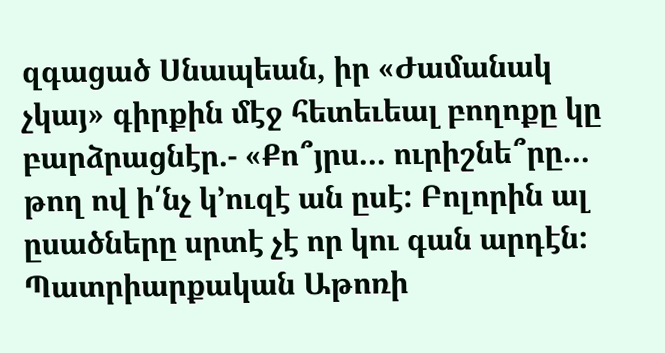զգացած Սնապեան, իր «Ժամանակ չկայ» գիրքին մէջ հետեւեալ բողոքը կը բարձրացնէր.- «Քո՞յրս... ուրիշնե՞րը... թող ով ի՛նչ կ՚ուզէ ան ըսէ: Բոլորին ալ ըսածները սրտէ չէ որ կու գան արդէն:
Պատրիարքական Աթոռի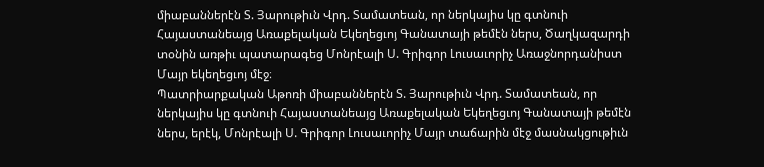միաբաններէն Տ. Յարութիւն Վրդ. Տամատեան, որ ներկայիս կը գտնուի Հայաստանեայց Առաքելական Եկեղեցւոյ Գանատայի թեմէն ներս, Ծաղկազարդի տօնին առթիւ պատարագեց Մոնրէալի Ս. Գրիգոր Լուսաւորիչ Առաջնորդանիստ Մայր եկեղեցւոյ մէջ։
Պատրիարքական Աթոռի միաբաններէն Տ. Յարութիւն Վրդ. Տամատեան, որ ներկայիս կը գտնուի Հայաստանեայց Առաքելական Եկեղեցւոյ Գանատայի թեմէն ներս, երէկ, Մոնրէալի Ս. Գրիգոր Լուսաւորիչ Մայր տաճարին մէջ մասնակցութիւն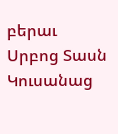բերաւ Սրբոց Տասն Կուսանաց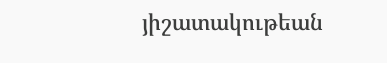յիշատակութեան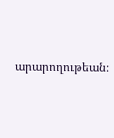արարողութեան։